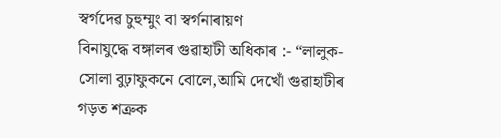স্বৰ্গদেৱ চুহুম্মুং বা স্বৰ্গনাৰায়ণ
বিনাযুদ্ধে বঙ্গালৰ গুৱাহাটী অধিকাৰ :- “লালুক-সোলা বুঢ়াফুকনে বোলে,আমি দেখোঁ গুৱাহাটীৰ গড়ত শত্ৰুক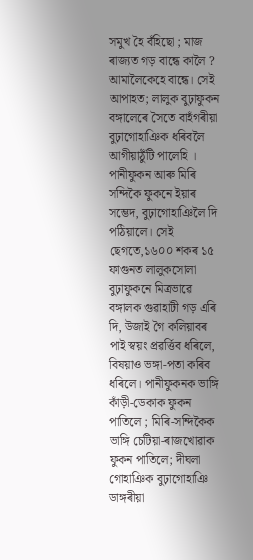সমুখ হৈ বঁহিছো ; মাজ ৰাজ্যত গড় বান্ধে কালৈ ? আমালৈকেহে বান্ধে। সেই আপাহত; লালুক বুঢ়াফুকন বঙ্গালেৰে সৈতে বাহঁগৰীয়া বুঢ়াগোহাঞিক ধৰিবলৈ আগীয়াঠুঁটি পালেহি । পানীফুকন আৰু মিৰি সন্দিকৈ ফুকনে ইয়াৰ সম্ভেদ, বুঢ়াগোহাঞিলৈ দি পঠিয়ালে। সেই ছেগতে,১৬০০ শকৰ ১৫ ফাগুনত লালুকসোলা বুঢ়াফুকনে মিত্ৰভাৱে বঙ্গালক গুৱাহাটী গড় এৰি দি, উজাই গৈ কলিয়াবৰ পাই স্বয়ং প্রৱৰ্ত্তিব ধৰিলে, বিষয়াও ভঙ্গা-পতা কৰিব ধৰিলে। পানীফুকনক ভাঙ্গি কাঁড়ী-ডেকাক ফুকন পাতিলে ; মিৰি-সন্দিকৈক ভাঙ্গি চেটিয়া-ৰাজখোৱাক ফুকন পাতিলে; দীঘলা গোহাঞিক বুঢ়াগোহাঞি ডাঙ্গৰীয়া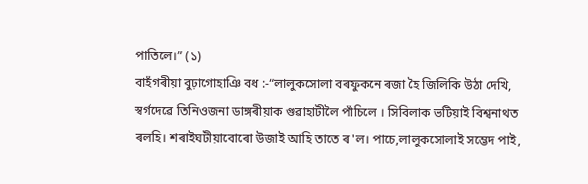পাতিলে।” (১)
বাহঁগৰীয়া বুঢ়াগোহাঞি বধ :-“লালুকসোলা বৰফুকনে ৰজা হৈ জিলিকি উঠা দেখি, স্বৰ্গদেৱে তিনিওজনা ডাঙ্গৰীয়াক গুৱাহাটীলৈ পাঁচিলে । সিবিলাক ভটিয়াই বিশ্বনাথত ৰলহি। শৰাইঘটীয়াবোৰো উজাই আহি তাতে ৰ'ল। পাচে,লালুকসোলাই সম্ভেদ পাই,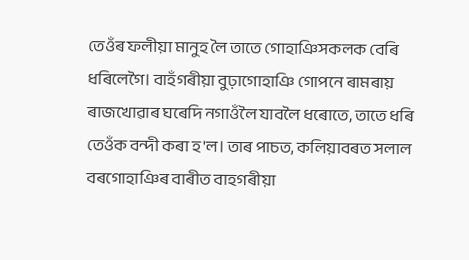তেওঁৰ ফলীয়া মানুহ লৈ তাতে গোহাঞিসকলক বেৰি ধৰিলেগৈ। বাহঁগৰীয়া বুঢ়াগোহাঞি গোপনে ৰামৰায় ৰাজখোৱাৰ ঘৰেদি নগাওঁলৈ যাবলৈ ধৰোতে, তাতে ধৰি তেওঁক বন্দী কৰা হ'ল। তাৰ পাচত, কলিয়াবৰত সলাল বৰগোহাঞিৰ বাৰীত বাহগৰীয়া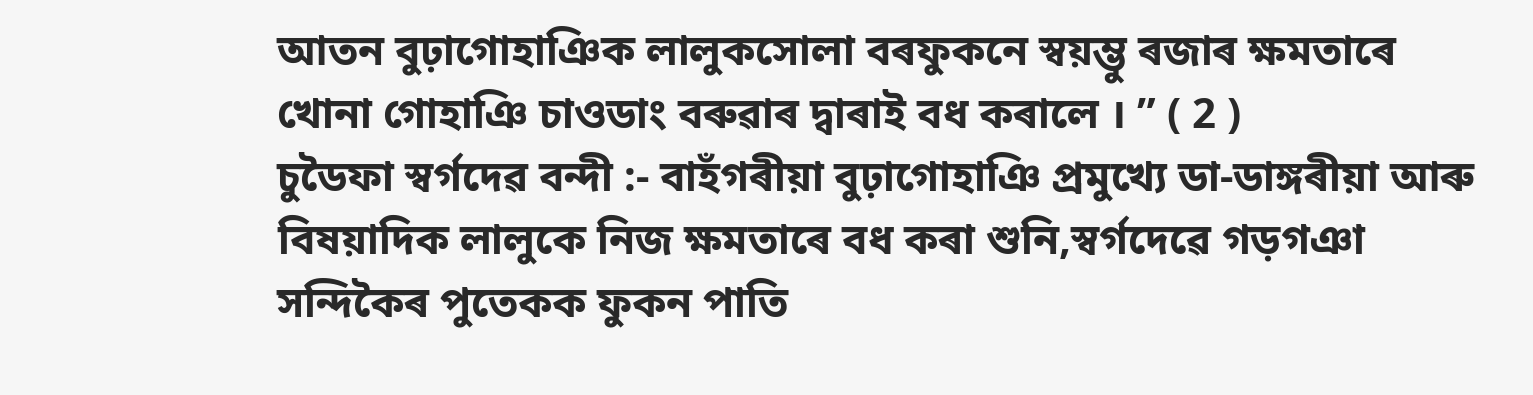আতন বুঢ়াগোহাঞিক লালুকসোলা বৰফুকনে স্বয়ম্ভু ৰজাৰ ক্ষমতাৰে খোনা গোহাঞি চাওডাং বৰুৱাৰ দ্বাৰাই বধ কৰালে । ” ( 2 )
চুডৈফা স্বৰ্গদেৱ বন্দী :- বাহঁগৰীয়া বুঢ়াগোহাঞি প্ৰমুখ্যে ডা-ডাঙ্গৰীয়া আৰু বিষয়াদিক লালুকে নিজ ক্ষমতাৰে বধ কৰা শুনি,স্বৰ্গদেৱে গড়গঞা সন্দিকৈৰ পুতেকক ফুকন পাতি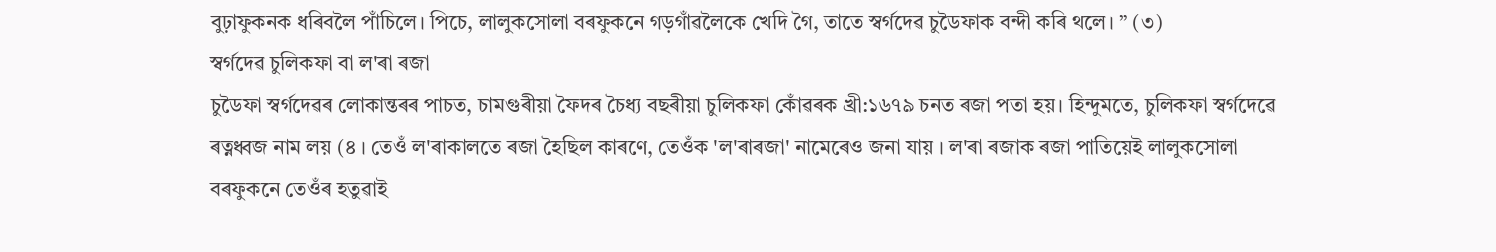বুঢ়াফুকনক ধৰিবলৈ পাঁচিলে। পিচে, লালুকসোলা বৰফুকনে গড়গাঁৱলৈকে খেদি গৈ, তাতে স্বৰ্গদেৱ চুডৈফাক বন্দী কৰি থলে। ” (৩)
স্বৰ্গদেৱ চুলিকফা বা ল'ৰা ৰজা
চুডৈফা স্বৰ্গদেৱৰ লোকান্তৰৰ পাচত, চামগুৰীয়া ফৈদৰ চৈধ্য বছৰীয়া চুলিকফা কোঁৱৰক খ্ৰী:১৬৭৯ চনত ৰজা পতা হয়। হিন্দুমতে, চুলিকফা স্বৰ্গদেৱে ৰত্নধ্বজ নাম লয় (৪ । তেওঁ ল'ৰাকালতে ৰজা হৈছিল কাৰণে, তেওঁক 'ল'ৰাৰজা' নামেৰেও জনা যায় । ল'ৰা ৰজাক ৰজা পাতিয়েই লালুকসোলা বৰফুকনে তেওঁৰ হতুৱাই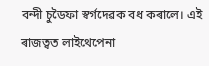বন্দী চুডৈফা স্বৰ্গদেৱক বধ কৰালে। এই ৰাজত্বত লাইথেপেনা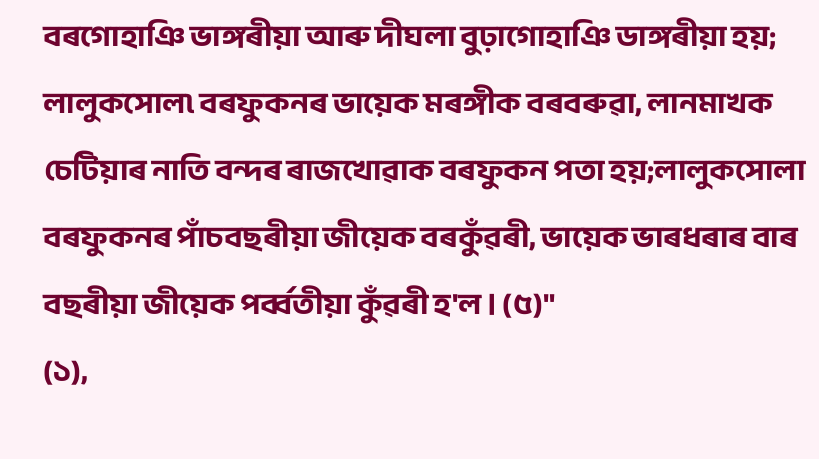বৰগোহাঞি ভাঙ্গৰীয়া আৰু দীঘলা বুঢ়াগোহাঞি ডাঙ্গৰীয়া হয়; লালুকসোল৷ বৰফুকনৰ ভায়েক মৰঙ্গীক বৰবৰুৱা, লানমাখক চেটিয়াৰ নাতি বন্দৰ ৰাজখোৱাক বৰফুকন পতা হয়;লালুকসোলা বৰফুকনৰ পাঁচবছৰীয়া জীয়েক বৰকুঁৱৰী, ভায়েক ভাৰধৰাৰ বাৰ বছৰীয়া জীয়েক পৰ্ব্বতীয়া কুঁৱৰী হ'ল । (৫)"
(১),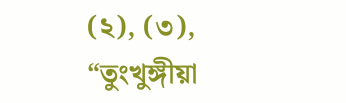(২), (৩), “তুংখুঙ্গীয়া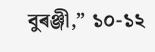বুৰঞ্জী,” ১০-১২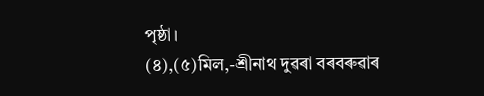পৃষ্ঠা।
(৪),(৫)মিল,-শ্ৰীনাথ দুৱৰা বৰবৰুৱাৰ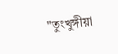"তুংখুঙ্গীয়া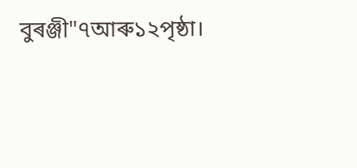বুৰঞ্জী"৭আৰু১২পৃষ্ঠা।